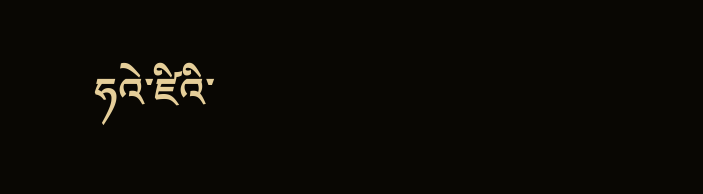ཧའེ་ཛིའི་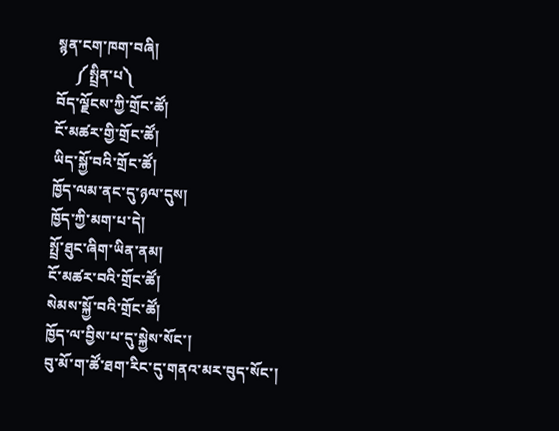སྙན་ངག་ཁག་བཞི།
     ༼སྤྲིན་པ༽
བོད་ལྗོངས་ཀྱི་གྲོང་ཚོ།
ངོ་མཚར་གྱི་གྲོང་ཚོ།
ཡིད་སྐྱོ་བའི་གྲོང་ཚོ།
ཁྱོད་ལམ་ནང་དུ་ཉལ་དུས།
ཁྱོད་ཀྱི་མག་པ་དེ།
སྤྲོ་ཐུང་ཞིག་ཡིན་ནམ།
ངོ་མཚར་བའི་གྲོང་ཚོ།
སེམས་སྐྱོ་བའི་གྲོང་ཚོ།
ཁྱོད་ལ་བྱིས་པ་དུ་སྐྱེས་སོང་།
བུ་མོ་ག་ཚོ་ཐག་རིང་དུ་གནའ་མར་བུད་སོང་།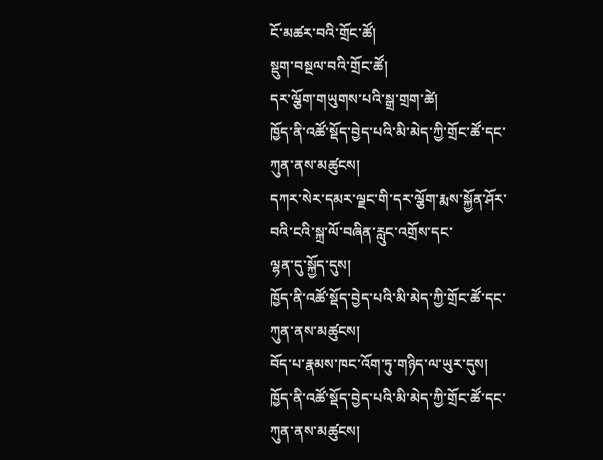ངོ་མཚར་བའི་གྲོང་ཚོ།
སྡུག་བསྔལ་བའི་གྲོང་ཚོ།
དར་ལྕོག་གཡུགས་པའི་སྒྲ་གྲག་ཚེ།
ཁྱོད་ནི་འཚོ་སྡོད་བྱེད་པའི་མི་མེད་ཀྱི་གྲོང་ཚོ་དང་ཀུན་ནས་མཚུངས།
དཀར་སེར་དམར་ལྗང་གི་དར་ལྕོག་རྨས་སྐྱོན་ཤོར་བའི་ངའི་སྐྲ་ལོ་བཞིན་རླུང་འགྲོས་དང་
ལྷན་དུ་སྐྱོད་དུས།
ཁྱོད་ནི་འཚོ་སྡོད་བྱེད་པའི་མི་མེད་ཀྱི་གྲོང་ཚོ་དང་ཀུན་ནས་མཚུངས།
བོད་པ་རྣམས་ཁང་འོག་ཏུ་གཉིད་ལ་ཡུར་དུས།
ཁྱོད་ནི་འཚོ་སྡོད་བྱེད་པའི་མི་མེད་ཀྱི་གྲོང་ཚོ་དང་ཀུན་ནས་མཚུངས།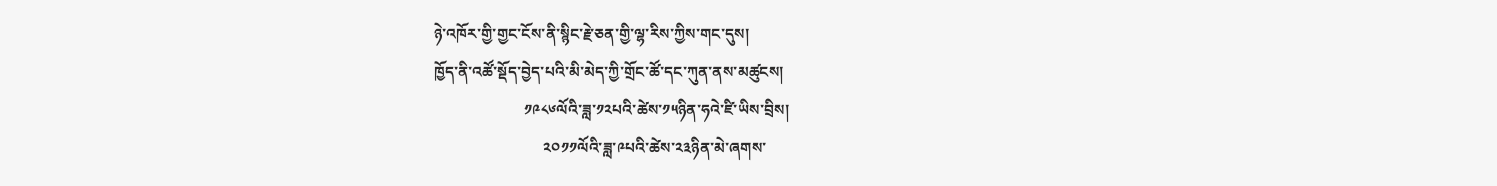ཉེ་འཁོར་གྱི་གྱང་ངོས་ནི་སྙིང་རྗེ་ཅན་གྱི་ལྷ་རིས་ཀྱིས་གང་དུས།
ཁྱོད་ནི་འཚོ་སྡོད་བྱེད་པའི་མི་མེད་ཀྱི་གྲོང་ཚོ་དང་ཀུན་ནས་མཚུངས།
                       ༡༩༨༦ལོའི་ཟླ་༡༢པའི་ཚེས་༡༥ཉིན་ཧའེ་ཛི་ཡིས་བྲིས།
                            ༢༠༡༡ལོའི་ཟླ་༩པའི་ཚེས་༢༣ཉིན་མེ་ཞགས་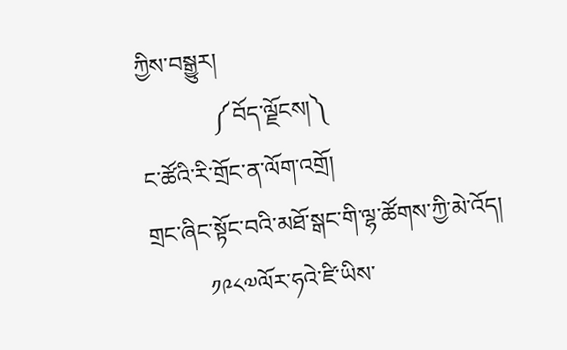ཀྱིས་བསྒྱུར།
             ༼བོད་ལྗོངས།༽
ང་ཚོའི་རི་གྲོང་ན་ལོག་འགྲོ།
གྲང་ཞིང་སྟོང་བའི་མཐོ་སྒང་གི་ལྷ་ཚོགས་ཀྱི་མེ་འོད།
          ༡༩༨༧ལོར་ཧའེ་ཛི་ཡིས་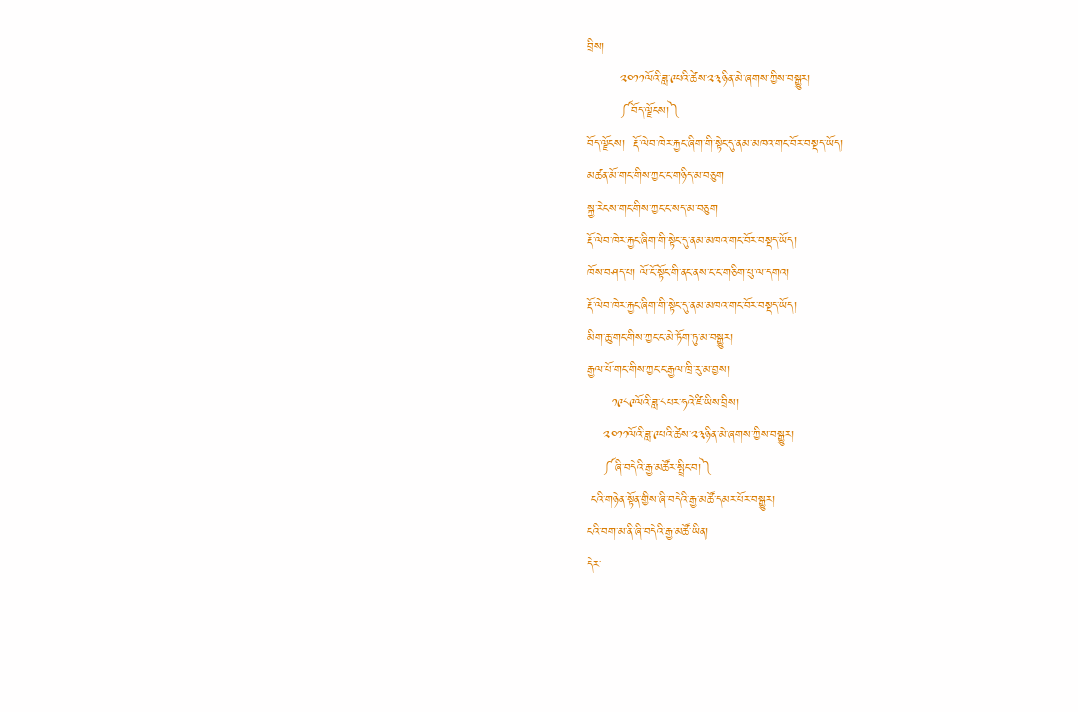བྲིས།
        ༢༠༡༡ལོའི་ཟླ་༩པའི་ཚེས་༢༣ཉིན་མེ་ཞགས་ཀྱིས་བསྒྱུར།
        ༼བོད་ལྗོངས།༽
བོད་ལྗོངས།  རྡོ་ལེབ་ཁེར་རྐྱང་ཞིག་གི་སྟེང་དུ་ནམ་མཁའ་གང་བོར་བསྡད་ཡོད།
མཚན་མོ་གང་གིས་ཀྱང་ང་གཉིད་མ་བཅུག
སྐྱ་རེངས་གང་གིས་ཀྱང་ང་སད་མ་བཅུག
རྡོ་ལེབ་ཁེར་རྐྱང་ཞིག་གི་སྟེང་དུ་ནམ་མཁའ་གང་བོར་བསྡད་ཡོད།
ཁོས་བཤད་པ། ལོ་ངོ་སྟོང་གི་ནང་ནས་ང་ང་གཅིག་པུ་ལ་དགའ།
རྡོ་ལེབ་ཁེར་རྐྱང་ཞིག་གི་སྟེང་དུ་ནམ་མཁའ་གང་བོར་བསྡད་ཡོད།
མིག་ཆུ་གང་གིས་ཀྱང་ང་མེ་ཏོག་ཏུ་མ་བསྒྱུར།
རྒྱལ་པོ་གང་གིས་ཀྱང་ང་རྒྱལ་ཁྲི་རུ་མ་བྱས།
      ༡༩༨༩ལོའི་ཟླ་༨པར་ཧའེ་ཛི་ཡིས་བྲིས།
    ༢༠༡༡ལོའི་ཟླ་༩པའི་ཚེས་༢༣ཉིན་མེ་ཞགས་ཀྱིས་བསྒྱུར།
    ༼ཞི་བདེའི་རྒྱ་མཚོར་སྤྲིང་བ།༽
 ངའི་གཉེན་སྟོན་གྱིས་ཞི་བདེའི་རྒྱ་མཚོ་དམར་པོར་བསྒྱུར།
ངའི་བག་མ་ནི་ཞི་བདེའི་རྒྱ་མཚོ་ཡིན།
དེར་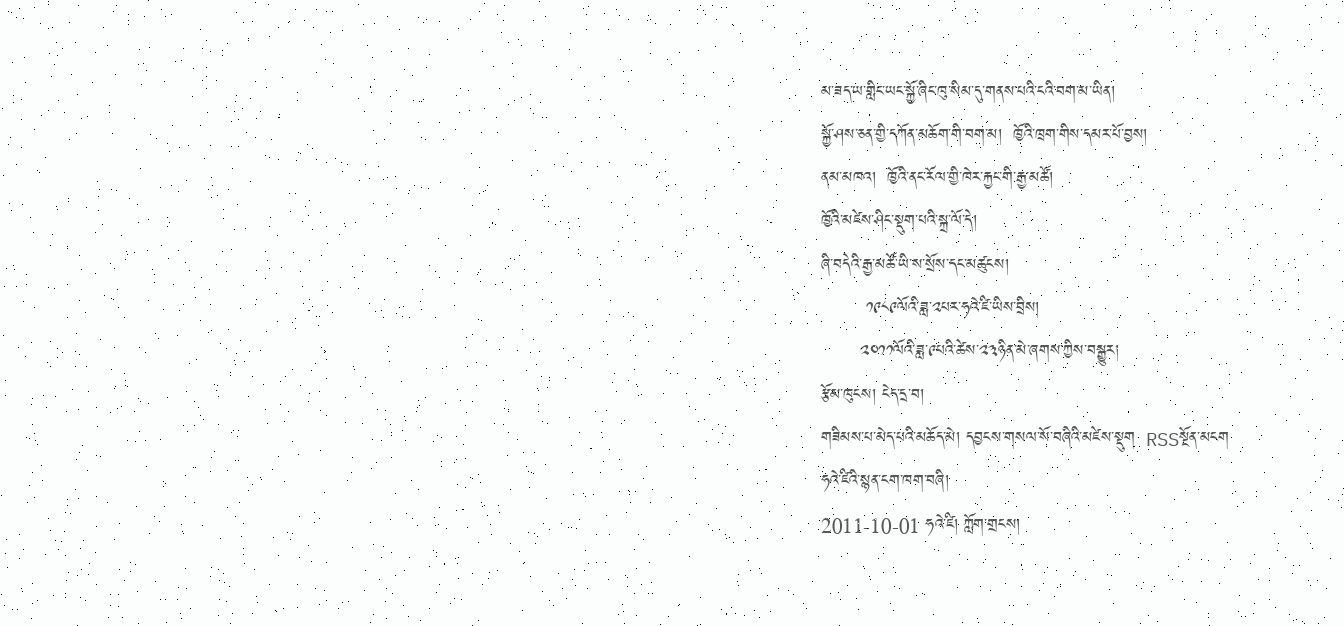མ་ཟད་ཡ་གླིང་ཡང་སྐྱོ་ཞིང་ཁུ་སིམ་དུ་གནས་པའི་ངའི་བག་མ་ཡིན།
སྐྱོ་ཤས་ཅན་གྱི་དཀོན་མཆོག་གི་བག་མ།  ཁྱོའི་ཁྲག་གིས་དམར་པོ་བྱས།
ནམ་མཁའ།  ཁྱོའི་ནང་རོལ་གྱི་ཁེར་རྐྱང་གི་རྒྱ་མཚོ།
ཁྱོའི་མཛེས་ཤིང་སྡུག་པའི་སྐྲ་ལོ་དེ།
ཞི་བདེའི་རྒྱ་མཚོ་ཡི་ས་སྲོས་དང་མཚུངས།
        ༡༩༨༩ལོའི་ཟླ་༢པར་ཧའེ་ཛི་ཡིས་བྲིས།
       ༢༠༡༡ལོའི་ཟླ་༩པའི་ཚེས་༢༣ཉིན་མེ་ཞགས་ཀྱིས་བསྒྱུར།
རྩོམ་ཁུངས། ངེད་དྲ་བ།
གཟིམས་པ་མེད་པའི་མཆོད་མེ། དབྱངས་གསལ་སོ་བཞིའི་མཛེས་སྡུག  RSSསྔོན་མངག
ཧའེ་ཛིའི་སྙན་ངག་ཁག་བཞི།
2011-10-01 ཧའེ་ཛི། ཀློག་གྲངས།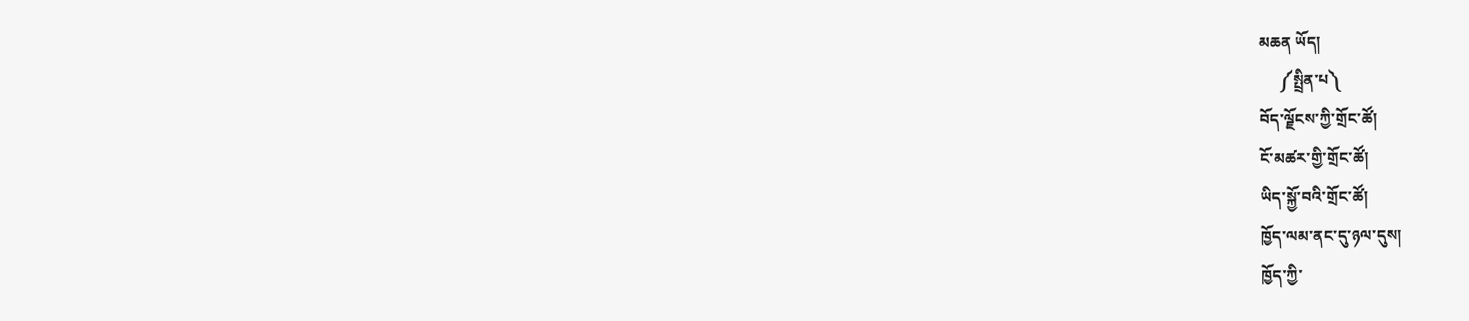མཆན ཡོད།
     ༼སྤྲིན་པ༽
བོད་ལྗོངས་ཀྱི་གྲོང་ཚོ།
ངོ་མཚར་གྱི་གྲོང་ཚོ།
ཡིད་སྐྱོ་བའི་གྲོང་ཚོ།
ཁྱོད་ལམ་ནང་དུ་ཉལ་དུས།
ཁྱོད་ཀྱི་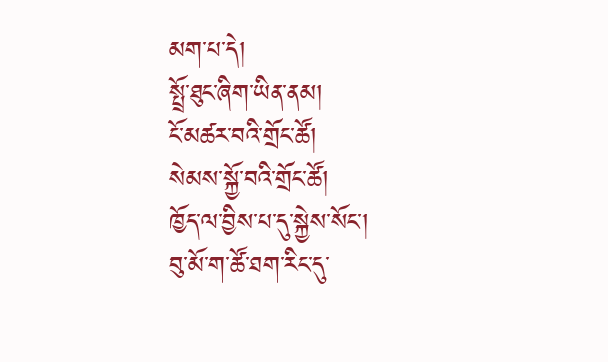མག་པ་དེ།
སྤྲོ་ཐུང་ཞིག་ཡིན་ནམ།
ངོ་མཚར་བའི་གྲོང་ཚོ།
སེམས་སྐྱོ་བའི་གྲོང་ཚོ།
ཁྱོད་ལ་བྱིས་པ་དུ་སྐྱེས་སོང་།
བུ་མོ་ག་ཚོ་ཐག་རིང་དུ་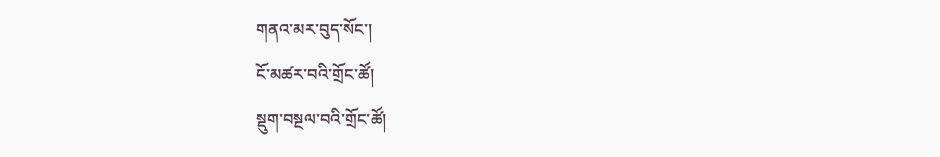གནའ་མར་བུད་སོང་།
ངོ་མཚར་བའི་གྲོང་ཚོ།
སྡུག་བསྔལ་བའི་གྲོང་ཚོ།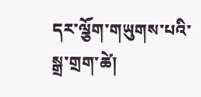དར་ལྕོག་གཡུགས་པའི་སྒྲ་གྲག་ཚེ།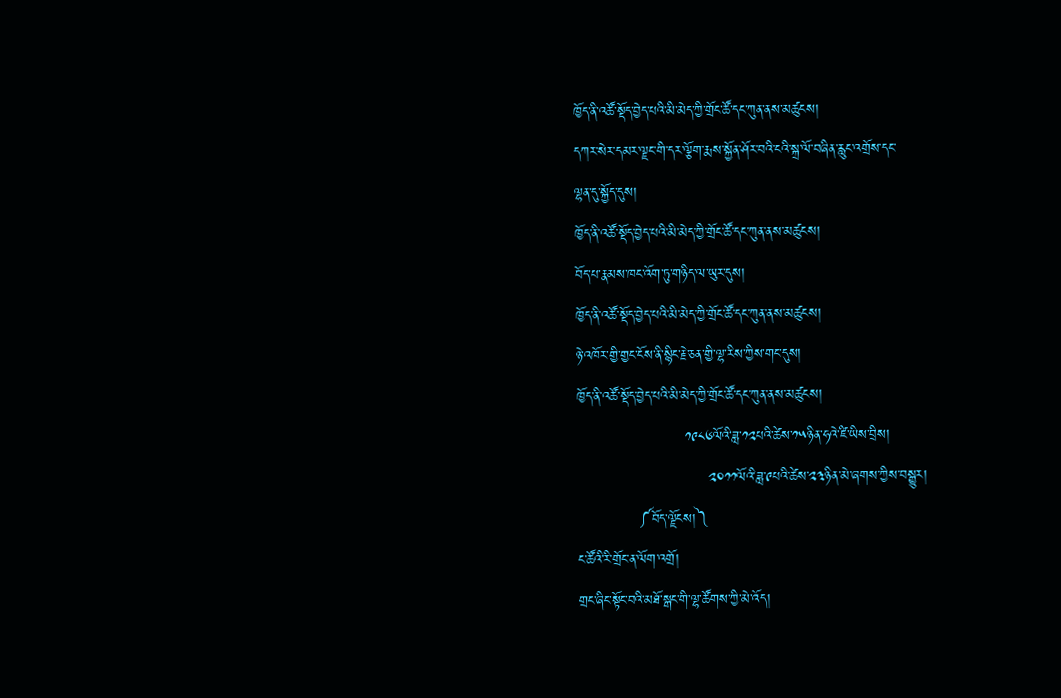ཁྱོད་ནི་འཚོ་སྡོད་བྱེད་པའི་མི་མེད་ཀྱི་གྲོང་ཚོ་དང་ཀུན་ནས་མཚུངས།
དཀར་སེར་དམར་ལྗང་གི་དར་ལྕོག་རྨས་སྐྱོན་ཤོར་བའི་ངའི་སྐྲ་ལོ་བཞིན་རླུང་འགྲོས་དང་
ལྷན་དུ་སྐྱོད་དུས།
ཁྱོད་ནི་འཚོ་སྡོད་བྱེད་པའི་མི་མེད་ཀྱི་གྲོང་ཚོ་དང་ཀུན་ནས་མཚུངས།
བོད་པ་རྣམས་ཁང་འོག་ཏུ་གཉིད་ལ་ཡུར་དུས།
ཁྱོད་ནི་འཚོ་སྡོད་བྱེད་པའི་མི་མེད་ཀྱི་གྲོང་ཚོ་དང་ཀུན་ནས་མཚུངས།
ཉེ་འཁོར་གྱི་གྱང་ངོས་ནི་སྙིང་རྗེ་ཅན་གྱི་ལྷ་རིས་ཀྱིས་གང་དུས།
ཁྱོད་ནི་འཚོ་སྡོད་བྱེད་པའི་མི་མེད་ཀྱི་གྲོང་ཚོ་དང་ཀུན་ནས་མཚུངས།
                       ༡༩༨༦ལོའི་ཟླ་༡༢པའི་ཚེས་༡༥ཉིན་ཧའེ་ཛི་ཡིས་བྲིས།
                            ༢༠༡༡ལོའི་ཟླ་༩པའི་ཚེས་༢༣ཉིན་མེ་ཞགས་ཀྱིས་བསྒྱུར།
             ༼བོད་ལྗོངས།༽
ང་ཚོའི་རི་གྲོང་ན་ལོག་འགྲོ།
གྲང་ཞིང་སྟོང་བའི་མཐོ་སྒང་གི་ལྷ་ཚོགས་ཀྱི་མེ་འོད།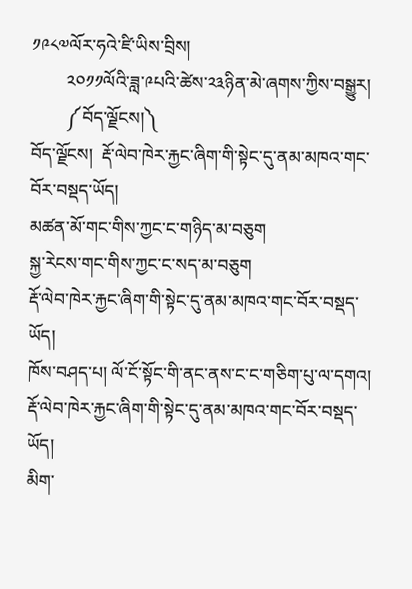༡༩༨༧ལོར་ཧའེ་ཛི་ཡིས་བྲིས།
        ༢༠༡༡ལོའི་ཟླ་༩པའི་ཚེས་༢༣ཉིན་མེ་ཞགས་ཀྱིས་བསྒྱུར།
        ༼བོད་ལྗོངས།༽
བོད་ལྗོངས།  རྡོ་ལེབ་ཁེར་རྐྱང་ཞིག་གི་སྟེང་དུ་ནམ་མཁའ་གང་བོར་བསྡད་ཡོད།
མཚན་མོ་གང་གིས་ཀྱང་ང་གཉིད་མ་བཅུག
སྐྱ་རེངས་གང་གིས་ཀྱང་ང་སད་མ་བཅུག
རྡོ་ལེབ་ཁེར་རྐྱང་ཞིག་གི་སྟེང་དུ་ནམ་མཁའ་གང་བོར་བསྡད་ཡོད།
ཁོས་བཤད་པ། ལོ་ངོ་སྟོང་གི་ནང་ནས་ང་ང་གཅིག་པུ་ལ་དགའ།
རྡོ་ལེབ་ཁེར་རྐྱང་ཞིག་གི་སྟེང་དུ་ནམ་མཁའ་གང་བོར་བསྡད་ཡོད།
མིག་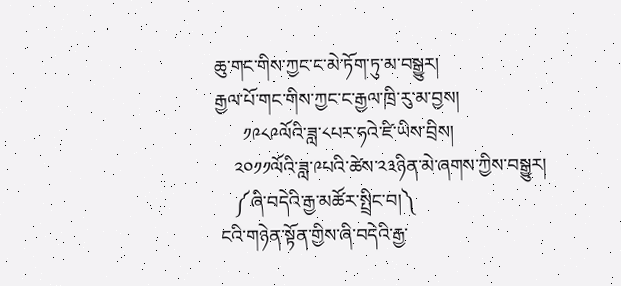ཆུ་གང་གིས་ཀྱང་ང་མེ་ཏོག་ཏུ་མ་བསྒྱུར།
རྒྱལ་པོ་གང་གིས་ཀྱང་ང་རྒྱལ་ཁྲི་རུ་མ་བྱས།
      ༡༩༨༩ལོའི་ཟླ་༨པར་ཧའེ་ཛི་ཡིས་བྲིས།
    ༢༠༡༡ལོའི་ཟླ་༩པའི་ཚེས་༢༣ཉིན་མེ་ཞགས་ཀྱིས་བསྒྱུར།
    ༼ཞི་བདེའི་རྒྱ་མཚོར་སྤྲིང་བ།༽
 ངའི་གཉེན་སྟོན་གྱིས་ཞི་བདེའི་རྒྱ་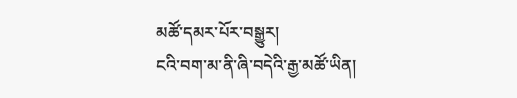མཚོ་དམར་པོར་བསྒྱུར།
ངའི་བག་མ་ནི་ཞི་བདེའི་རྒྱ་མཚོ་ཡིན།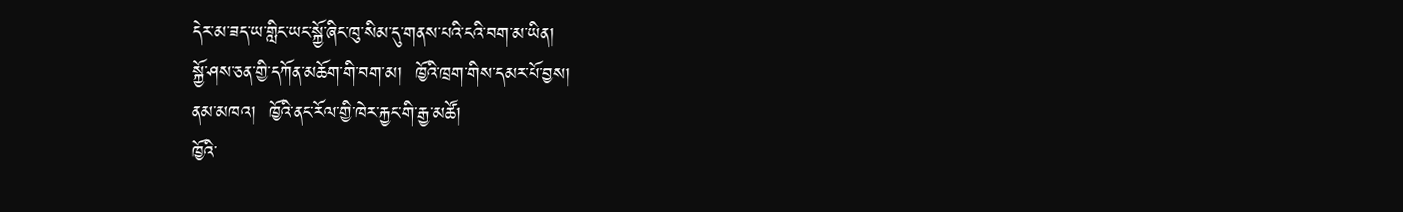དེར་མ་ཟད་ཡ་གླིང་ཡང་སྐྱོ་ཞིང་ཁུ་སིམ་དུ་གནས་པའི་ངའི་བག་མ་ཡིན།
སྐྱོ་ཤས་ཅན་གྱི་དཀོན་མཆོག་གི་བག་མ།  ཁྱོའི་ཁྲག་གིས་དམར་པོ་བྱས།
ནམ་མཁའ།  ཁྱོའི་ནང་རོལ་གྱི་ཁེར་རྐྱང་གི་རྒྱ་མཚོ།
ཁྱོའི་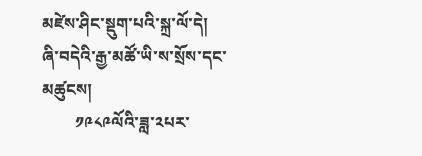མཛེས་ཤིང་སྡུག་པའི་སྐྲ་ལོ་དེ།
ཞི་བདེའི་རྒྱ་མཚོ་ཡི་ས་སྲོས་དང་མཚུངས།
        ༡༩༨༩ལོའི་ཟླ་༢པར་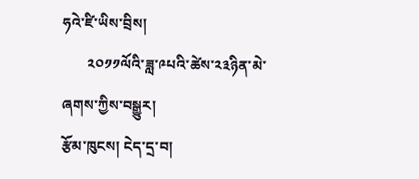ཧའེ་ཛི་ཡིས་བྲིས།
       ༢༠༡༡ལོའི་ཟླ་༩པའི་ཚེས་༢༣ཉིན་མེ་ཞགས་ཀྱིས་བསྒྱུར།
རྩོམ་ཁུངས། ངེད་དྲ་བ།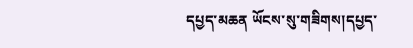དཔྱད་མཆན ཡོངས་སུ་གཟིགས།དཔྱད་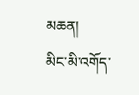མཆན།
མིང་མི་འགོད་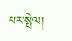པར་སྤེལ།